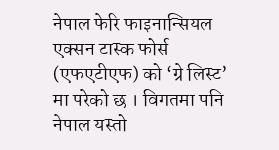नेपाल फेरि फाइनान्सियल एक्सन टास्क फोर्स (एफएटीएफ) को ‘ग्रे लिस्ट’ मा परेको छ । विगतमा पनि नेपाल यस्तो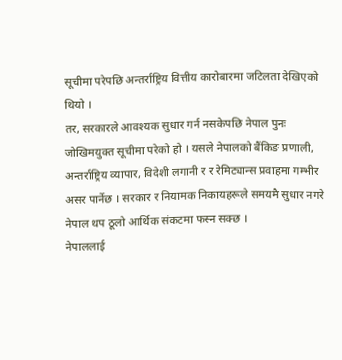सूचीमा परेपछि अन्तर्राष्ट्रिय वित्तीय कारोबारमा जटिलता देखिएको थियो ।
तर, सरकारले आवश्यक सुधार गर्न नसकेपछि नेपाल पुनः जोखिमयुक्त सूचीमा परेको हो । यसले नेपालको बैंकिङ प्रणाली, अन्तर्राष्ट्रिय व्यापार, विदेशी लगानी र र रेमिट्यान्स प्रवाहमा गम्भीर असर पार्नेछ । सरकार र नियामक निकायहरूले समयमै सुधार नगरे नेपाल थप ठूलो आर्थिक संकटमा फस्न सक्छ ।
नेपाललाई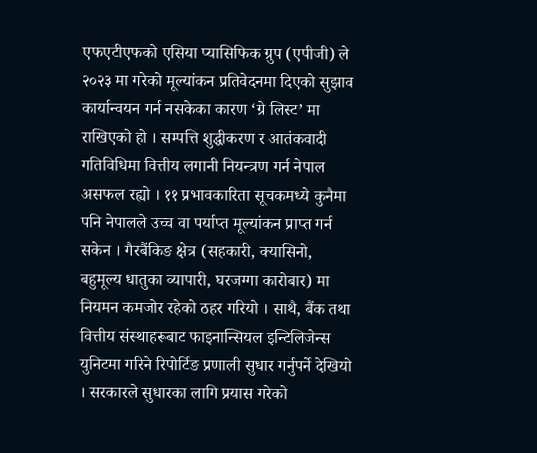एफएटीएफको एसिया प्यासिफिक ग्रुप (एपीजी) ले २०२३ मा गरेको मूल्यांकन प्रतिवेदनमा दिएको सुझाव कार्यान्वयन गर्न नसकेका कारण ‘ग्रे लिस्ट’ मा राखिएको हो । सम्पत्ति शुद्धीकरण र आतंकवादी गतिविधिमा वित्तीय लगानी नियन्त्रण गर्न नेपाल असफल रह्यो । ११ प्रभावकारिता सूचकमध्ये कुनैमा पनि नेपालले उच्च वा पर्याप्त मूल्यांकन प्राप्त गर्न सकेन । गैरबैंकिङ क्षेत्र (सहकारी, क्यासिनो, बहुमूल्य धातुका व्यापारी, घरजग्गा कारोबार) मा नियमन कमजोर रहेको ठहर गरियो । साथै, बैंक तथा वित्तीय संस्थाहरूबाट फाइनान्सियल इन्टिलिजेन्स युनिटमा गरिने रिपोर्टिङ प्रणाली सुधार गर्नुपर्ने देखियो । सरकारले सुधारका लागि प्रयास गरेको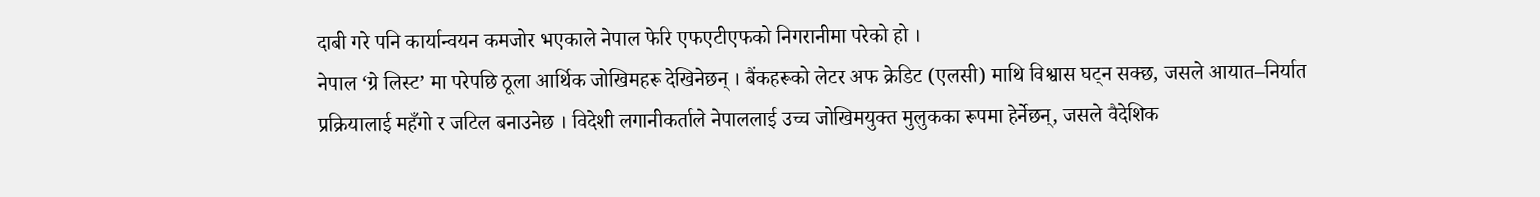दाबी गरे पनि कार्यान्वयन कमजोर भएकाले नेपाल फेरि एफएटीएफको निगरानीमा परेको हो ।
नेपाल ‘ग्रे लिस्ट’ मा परेपछि ठूला आर्थिक जोखिमहरू देखिनेछन् । बैंकहरूको लेटर अफ क्रेडिट (एलसी) माथि विश्वास घट्न सक्छ, जसले आयात–निर्यात प्रक्रियालाई महँगो र जटिल बनाउनेछ । विदेशी लगानीकर्ताले नेपाललाई उच्च जोखिमयुक्त मुलुकका रूपमा हेर्नेछन्, जसले वैदेशिक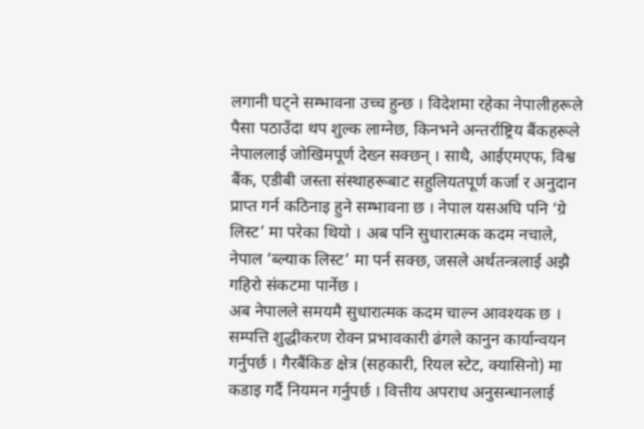लगानी घट्ने सम्भावना उच्च हुन्छ । विदेशमा रहेका नेपालीहरूले पैसा पठाउँदा थप शुल्क लाग्नेछ, किनभने अन्तर्राष्ट्रिय बैंकहरूले नेपाललाई जोखिमपूर्ण देख्न सक्छन् । साथै, आईएमएफ, विश्व बैंक, एडीबी जस्ता संस्थाहरूबाट सहुलियतपूर्ण कर्जा र अनुदान प्राप्त गर्न कठिनाइ हुने सम्भावना छ । नेपाल यसअघि पनि ‘ग्रे लिस्ट’ मा परेका थियो । अब पनि सुधारात्मक कदम नचाले, नेपाल ‘ब्ल्याक लिस्ट’ मा पर्न सक्छ, जसले अर्थतन्त्रलाई अझै गहिरो संकटमा पार्नेछ ।
अब नेपालले समयमै सुधारात्मक कदम चाल्न आवश्यक छ । सम्पत्ति शुद्धीकरण रोक्न प्रभावकारी ढंगले कानुन कार्यान्वयन गर्नुपर्छ । गैरबैंकिङ क्षेत्र (सहकारी, रियल स्टेट, क्यासिनो) मा कडाइ गर्दै नियमन गर्नुपर्छ । वित्तीय अपराध अनुसन्धानलाई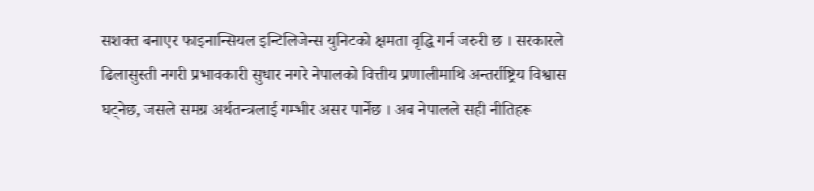सशक्त बनाएर फाइनान्सियल इन्टिलिजेन्स युनिटको क्षमता वृद्धि गर्न जरुरी छ । सरकारले ढिलासुस्ती नगरी प्रभावकारी सुधार नगरे नेपालको वित्तीय प्रणालीमाथि अन्तर्राष्ट्रिय विश्वास घट्नेछ, जसले समग्र अर्थतन्त्रलाई गम्भीर असर पार्नेछ । अब नेपालले सही नीतिहरू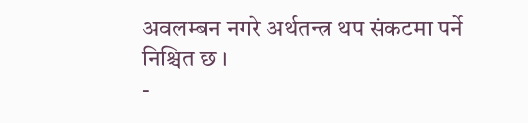अवलम्बन नगरे अर्थतन्त्र थप संकटमा पर्ने निश्चित छ ।
-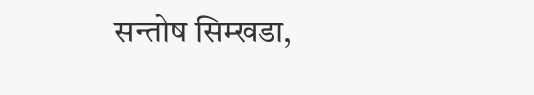सन्तोष सिम्खडा,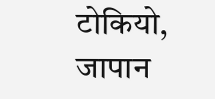टोकियो, जापान